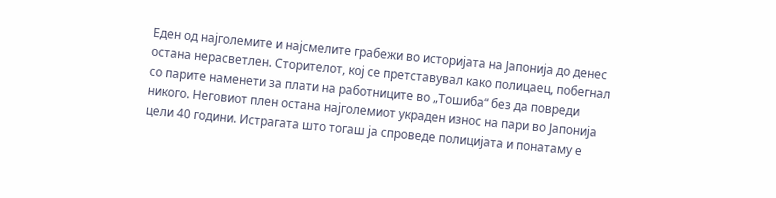Еден од најголемите и најсмелите грабежи во историјата на Јапонија до денес остана нерасветлен. Сторителот, кој се претставувал како полицаец, побегнал со парите наменети за плати на работниците во „Тошиба“ без да повреди никого. Неговиот плен остана најголемиот украден износ на пари во Јапонија цели 40 години. Истрагата што тогаш ја спроведе полицијата и понатаму е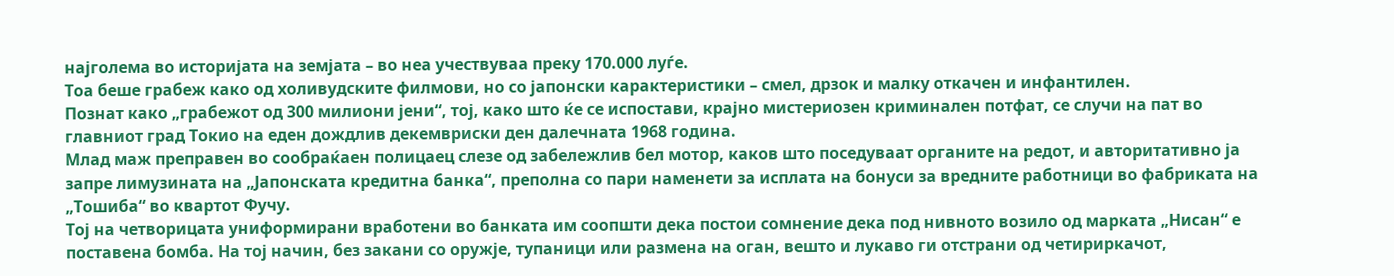најголема во историјата на земјата – во неа учествуваа преку 170.000 луѓе.
Тоа беше грабеж како од холивудските филмови, но со јапонски карактеристики – смел, дрзок и малку откачен и инфантилен.
Познат како „грабежот од 300 милиони јени“, тој, како што ќе се испостави, крајно мистериозен криминален потфат, се случи на пат во главниот град Токио на еден дождлив декемвриски ден далечната 1968 година.
Млад маж преправен во сообраќаен полицаец слезе од забележлив бел мотор, каков што поседуваат органите на редот, и авторитативно ја запре лимузината на „Јапонската кредитна банка“, преполна со пари наменети за исплата на бонуси за вредните работници во фабриката на „Тошиба“ во квартот Фучу.
Тој на четворицата униформирани вработени во банката им соопшти дека постои сомнение дека под нивното возило од марката „Нисан“ е поставена бомба. На тој начин, без закани со оружје, тупаници или размена на оган, вешто и лукаво ги отстрани од четириркачот,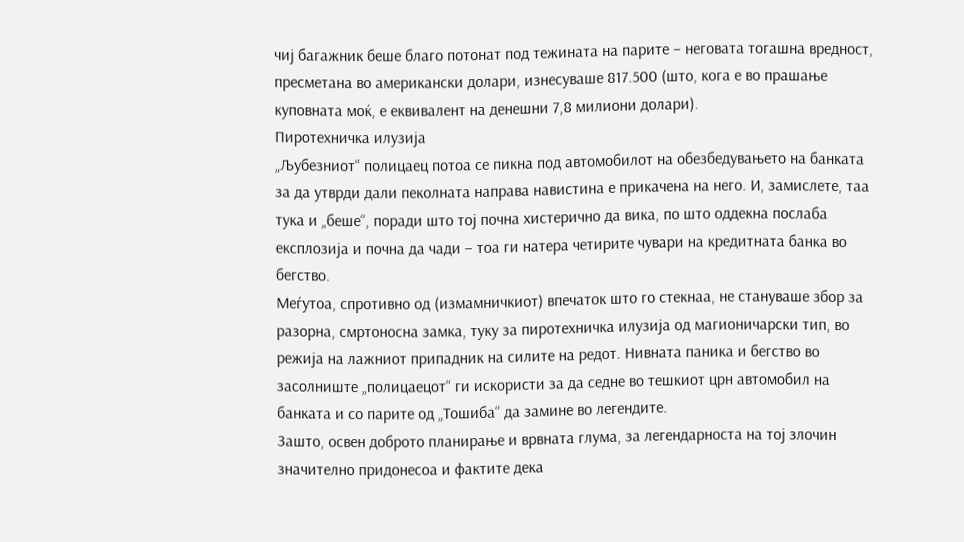чиј багажник беше благо потонат под тежината на парите – неговата тогашна вредност, пресметана во американски долари, изнесуваше 817.500 (што, кога е во прашање куповната моќ, е еквивалент на денешни 7,8 милиони долари).
Пиротехничка илузија
„Љубезниот“ полицаец потоа се пикна под автомобилот на обезбедувањето на банката за да утврди дали пеколната направа навистина е прикачена на него. И, замислете, таа тука и „беше“, поради што тој почна хистерично да вика, по што оддекна послаба експлозија и почна да чади – тоа ги натера четирите чувари на кредитната банка во бегство.
Меѓутоа, спротивно од (измамничкиот) впечаток што го стекнаа, не стануваше збор за разорна, смртоносна замка, туку за пиротехничка илузија од магионичарски тип, во режија на лажниот припадник на силите на редот. Нивната паника и бегство во засолниште „полицаецот“ ги искористи за да седне во тешкиот црн автомобил на банката и со парите од „Тошиба“ да замине во легендите.
Зашто, освен доброто планирање и врвната глума, за легендарноста на тој злочин значително придонесоа и фактите дека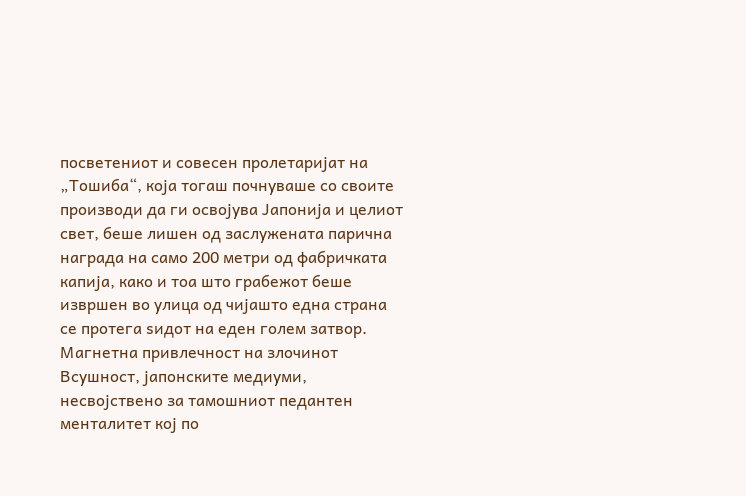посветениот и совесен пролетаријат на „Тошиба“, која тогаш почнуваше со своите производи да ги освојува Јапонија и целиот свет, беше лишен од заслужената парична награда на само 200 метри од фабричката капија, како и тоа што грабежот беше извршен во улица од чијашто една страна се протега ѕидот на еден голем затвор.
Магнетна привлечност на злочинот
Всушност, јапонските медиуми, несвојствено за тамошниот педантен менталитет кој по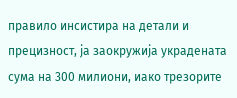правило инсистира на детали и прецизност, ја заокружија украдената сума на 300 милиони, иако трезорите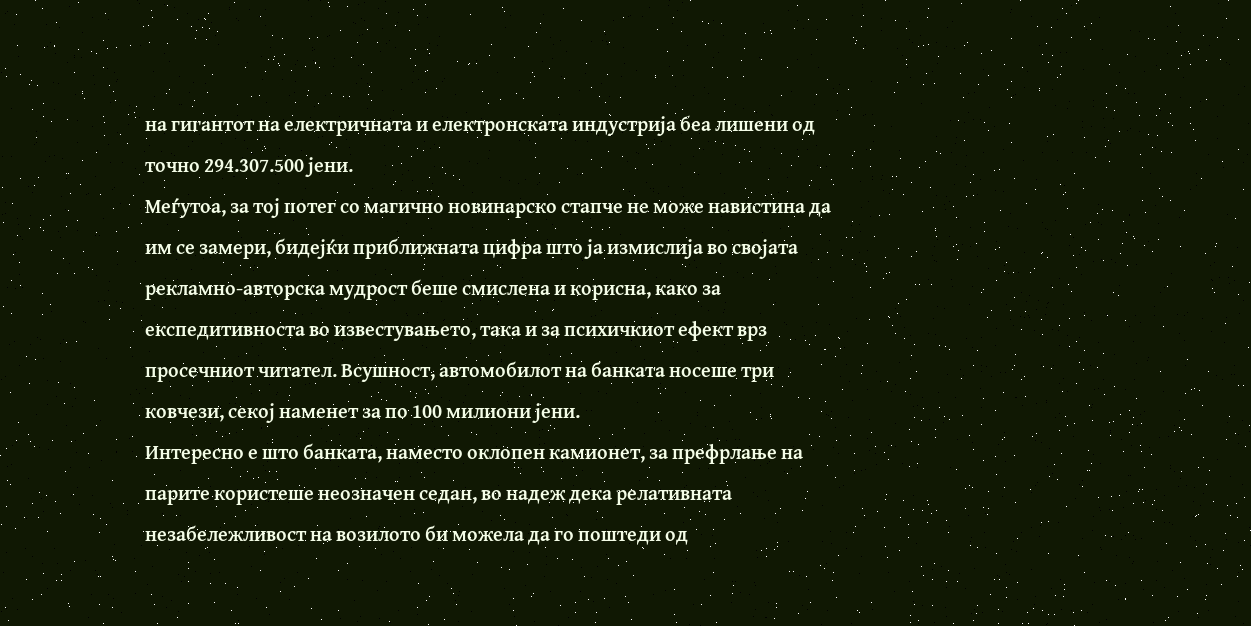на гигантот на електричната и електронската индустрија беа лишени од точно 294.307.500 јени.
Меѓутоа, за тој потег со магично новинарско стапче не може навистина да им се замери, бидејќи приближната цифра што ја измислија во својата рекламно-авторска мудрост беше смислена и корисна, како за експедитивноста во известувањето, така и за психичкиот ефект врз просечниот читател. Всушност, автомобилот на банката носеше три ковчези, секој наменет за по 100 милиони јени.
Интересно е што банката, наместо оклопен камионет, за префрлање на парите користеше неозначен седан, во надеж дека релативната незабележливост на возилото би можела да го поштеди од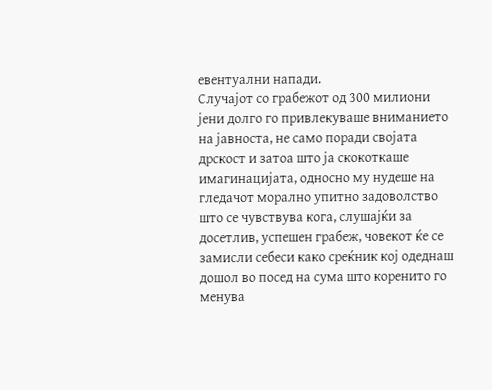евентуални напади.
Случајот со грабежот од 300 милиони јени долго го привлекуваше вниманието на јавноста, не само поради својата дрскост и затоа што ја скокоткаше имагинацијата, односно му нудеше на гледачот морално упитно задоволство што се чувствува кога, слушајќи за досетлив, успешен грабеж, човекот ќе се замисли себеси како среќник кој одеднаш дошол во посед на сума што коренито го менува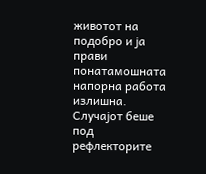животот на подобро и ја прави понатамошната напорна работа излишна.
Случајот беше под рефлекторите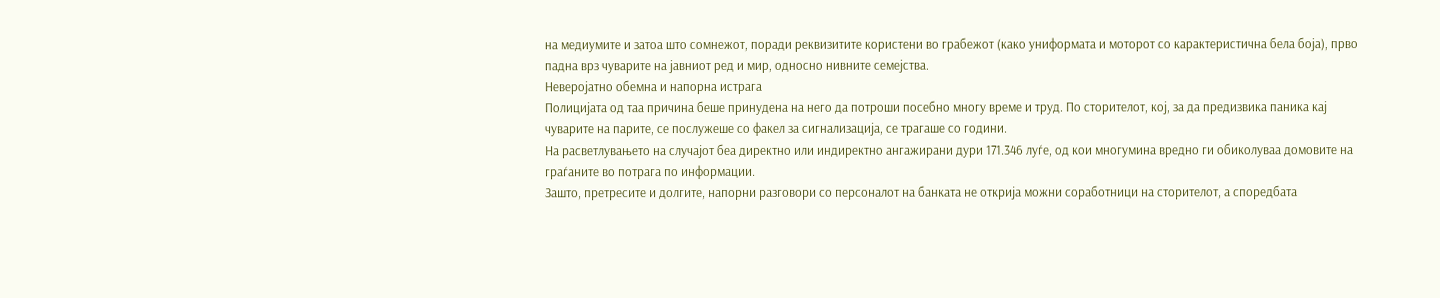на медиумите и затоа што сомнежот, поради реквизитите користени во грабежот (како униформата и моторот со карактеристична бела боја), прво падна врз чуварите на јавниот ред и мир, односно нивните семејства.
Неверојатно обемна и напорна истрага
Полицијата од таа причина беше принудена на него да потроши посебно многу време и труд. По сторителот, кој, за да предизвика паника кај чуварите на парите, се послужеше со факел за сигнализација, се трагаше со години.
На расветлувањето на случајот беа директно или индиректно ангажирани дури 171.346 луѓе, од кои многумина вредно ги обиколуваа домовите на граѓаните во потрага по информации.
Зашто, претресите и долгите, напорни разговори со персоналот на банката не открија можни соработници на сторителот, а споредбата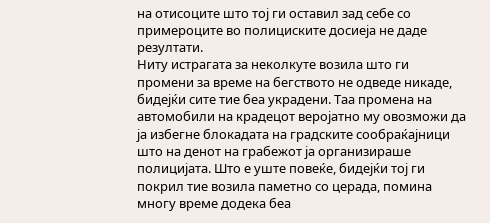на отисоците што тој ги оставил зад себе со примероците во полициските досиеја не даде резултати.
Ниту истрагата за неколкуте возила што ги промени за време на бегството не одведе никаде, бидејќи сите тие беа украдени. Таа промена на автомобили на крадецот веројатно му овозможи да ја избегне блокадата на градските сообраќајници што на денот на грабежот ја организираше полицијата. Што е уште повеќе, бидејќи тој ги покрил тие возила паметно со церада, помина многу време додека беа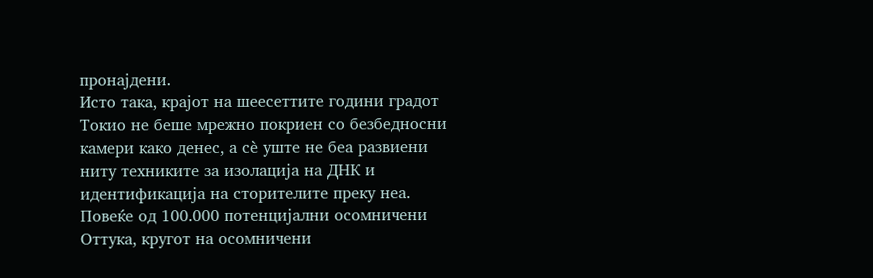пронајдени.
Исто така, крајот на шеесеттите години градот Токио не беше мрежно покриен со безбедносни камери како денес, а сè уште не беа развиени ниту техниките за изолација на ДНК и идентификација на сторителите преку неа.
Повеќе од 100.000 потенцијални осомничени
Оттука, кругот на осомничени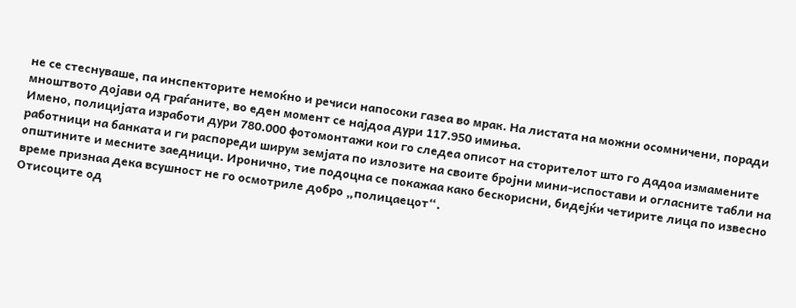не се стеснуваше, па инспекторите немоќно и речиси напосоки газеа во мрак. На листата на можни осомничени, поради мноштвото дојави од граѓаните, во еден момент се најдоа дури 117.950 имиња.
Имено, полицијата изработи дури 780.000 фотомонтажи кои го следеа описот на сторителот што го дадоа измамените работници на банката и ги распореди ширум земјата по излозите на своите бројни мини-испостави и огласните табли на општините и месните заедници. Иронично, тие подоцна се покажаа како бескорисни, бидејќи четирите лица по извесно време признаа дека всушност не го осмотриле добро „полицаецот“.
Отисоците од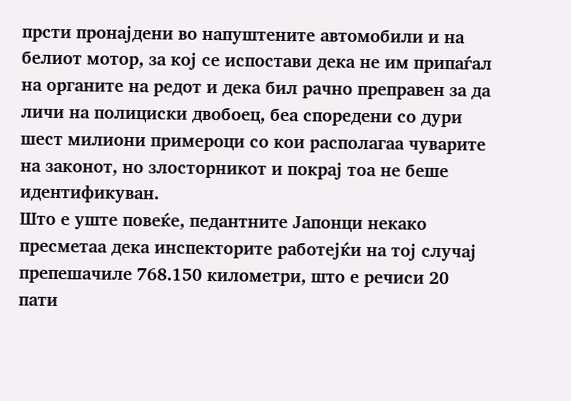прсти пронајдени во напуштените автомобили и на белиот мотор, за кој се испостави дека не им припаѓал на органите на редот и дека бил рачно преправен за да личи на полициски двобоец, беа споредени со дури шест милиони примероци со кои располагаа чуварите на законот, но злосторникот и покрај тоа не беше идентификуван.
Што е уште повеќе, педантните Јапонци некако пресметаа дека инспекторите работејќи на тој случај препешачиле 768.150 километри, што е речиси 20 пати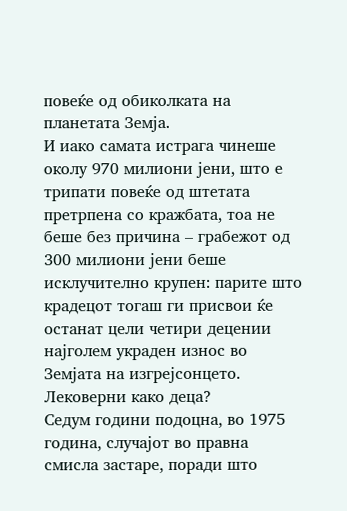повеќе од обиколката на планетата Земја.
И иако самата истрага чинеше околу 970 милиони јени, што е трипати повеќе од штетата претрпена со кражбата, тоа не беше без причина – грабежот од 300 милиони јени беше исклучително крупен: парите што крадецот тогаш ги присвои ќе останат цели четири децении најголем украден износ во Земјата на изгрејсонцето.
Лековерни како деца?
Седум години подоцна, во 1975 година, случајот во правна смисла застаре, поради што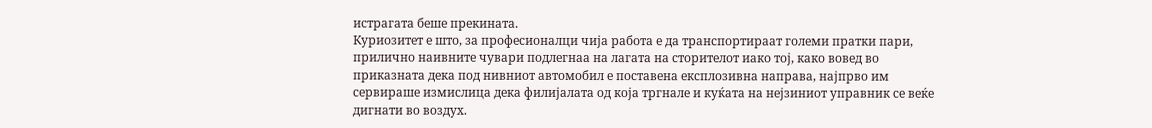истрагата беше прекината.
Куриозитет е што, за професионалци чија работа е да транспортираат големи пратки пари, прилично наивните чувари подлегнаа на лагата на сторителот иако тој, како вовед во приказната дека под нивниот автомобил е поставена експлозивна направа, најпрво им сервираше измислица дека филијалата од која тргнале и куќата на нејзиниот управник се веќе дигнати во воздух.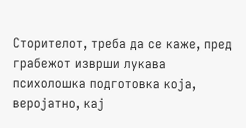Сторителот, треба да се каже, пред грабежот изврши лукава психолошка подготовка која, веројатно, кај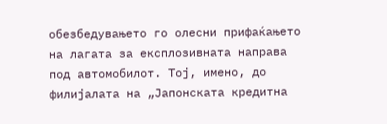обезбедувањето го олесни прифаќањето на лагата за експлозивната направа под автомобилот. Тој, имено, до филијалата на „Јапонската кредитна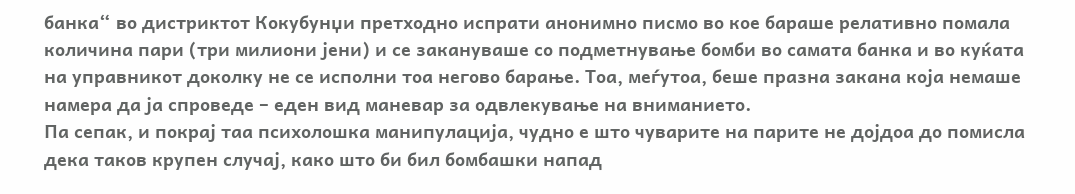банка“ во дистриктот Кокубунџи претходно испрати анонимно писмо во кое бараше релативно помала количина пари (три милиони јени) и се закануваше со подметнување бомби во самата банка и во куќата на управникот доколку не се исполни тоа негово барање. Тоа, меѓутоа, беше празна закана која немаше намера да ја спроведе – еден вид маневар за одвлекување на вниманието.
Па сепак, и покрај таа психолошка манипулација, чудно е што чуварите на парите не дојдоа до помисла дека таков крупен случај, како што би бил бомбашки напад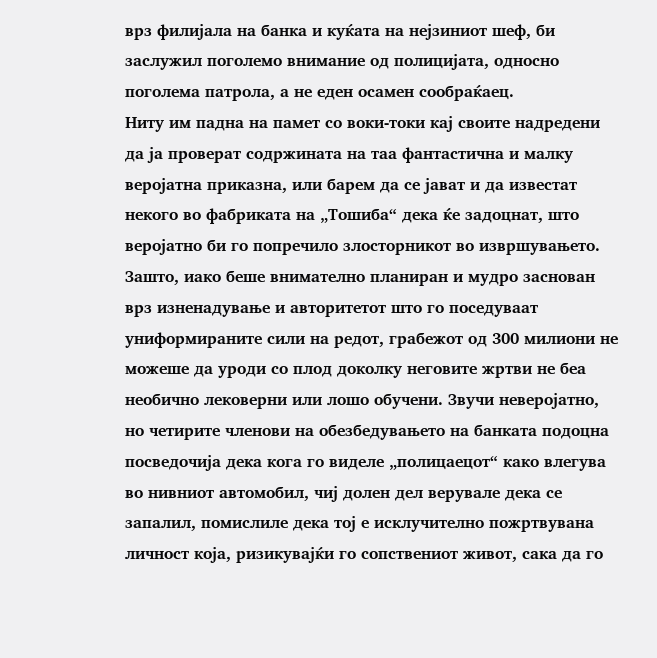врз филијала на банка и куќата на нејзиниот шеф, би заслужил поголемо внимание од полицијата, односно поголема патрола, а не еден осамен сообраќаец.
Ниту им падна на памет со воки-токи кај своите надредени да ја проверат содржината на таа фантастична и малку веројатна приказна, или барем да се јават и да известат некого во фабриката на „Тошиба“ дека ќе задоцнат, што веројатно би го попречило злосторникот во извршувањето.
Зашто, иако беше внимателно планиран и мудро заснован врз изненадување и авторитетот што го поседуваат униформираните сили на редот, грабежот од 300 милиони не можеше да уроди со плод доколку неговите жртви не беа необично лековерни или лошо обучени. Звучи неверојатно, но четирите членови на обезбедувањето на банката подоцна посведочија дека кога го виделе „полицаецот“ како влегува во нивниот автомобил, чиј долен дел верувале дека се запалил, помислиле дека тој е исклучително пожртвувана личност која, ризикувајќи го сопствениот живот, сака да го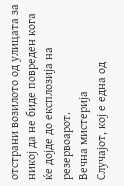отстрани возилото од улицата за никој да не биде повреден кога ќе дојде до експлозија на резервоарот.
Вечна мистерија
Случајот, кој е една од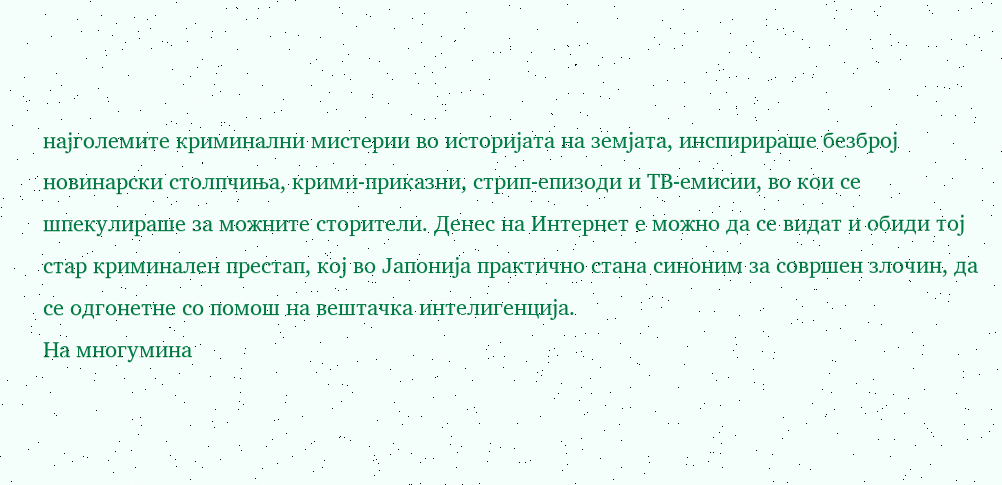најголемите криминални мистерии во историјата на земјата, инспирираше безброј новинарски столпчиња, крими-приказни, стрип-епизоди и ТВ-емисии, во кои се шпекулираше за можните сторители. Денес на Интернет е можно да се видат и обиди тој стар криминален престап, кој во Јапонија практично стана синоним за совршен злочин, да се одгонетне со помош на вештачка интелигенција.
На многумина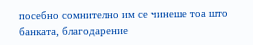посебно сомнително им се чинеше тоа што банката, благодарение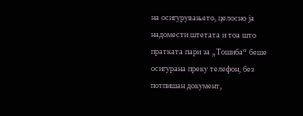на осигурувањето, целосно ја надомести штетата и тоа што пратката пари за „Тошиба“ беше осигурана преку телефон, без потпишан документ,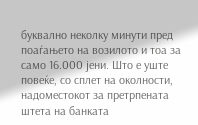буквално неколку минути пред поаѓањето на возилото и тоа за само 16.000 јени. Што е уште повеќе, со сплет на околности, надоместокот за претрпената штета на банката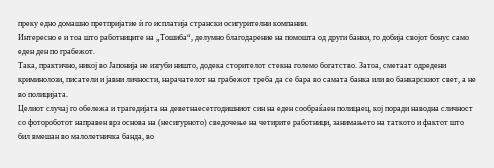преку едно домашно претпријатие ѝ го исплатија странски осигурителни компании.
Интересно е и тоа што работниците на „Тошиба“, делумно благодарение на помошта од други банки, го добија својот бонус само еден ден по грабежот.
Така, практично, никој во Јапонија не изгуби ништо, додека сторителот стекна големо богатство. Затоа, сметаат одредени криминолози, писатели и јавни личности, нарачателот на грабежот треба да се бара во самата банка или во банкарскиот свет, а не во полицијата.
Целиот случај го обележа и трагедијата на деветнаесетгодишниот син на еден сообраќаен полицаец, кој поради наводна сличност со фотороботот направен врз основа на (несигурното) сведочење на четирите работници, занимањето на таткото и фактот што бил вмешан во малолетничка банда, во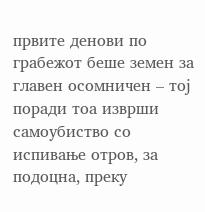првите денови по грабежот беше земен за главен осомничен – тој поради тоа изврши самоубиство со испивање отров, за подоцна, преку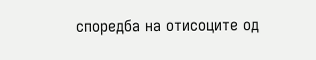споредба на отисоците од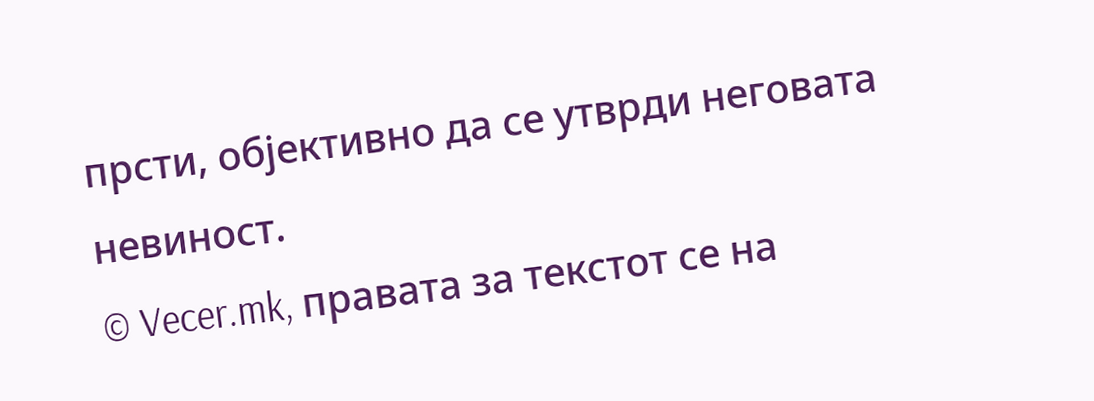прсти, објективно да се утврди неговата невиност.
© Vecer.mk, правата за текстот се на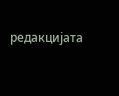редакцијата